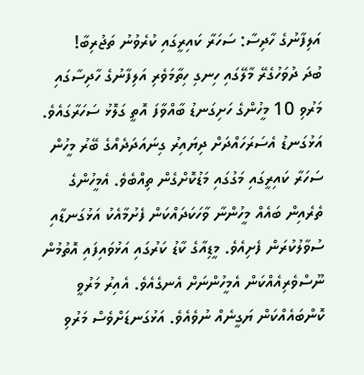އަލިފާނުގެ ހާދިސާ: ސަހަރާ ކައިރީގައި ކުރެވުނު ތަޖުރިބާ!
ބުދަ ދުވަހުގެރޭ މާލޭގައި ހިނގި ހިތާމަވެރި އަލިފާނުގެ ހާދިސާގައި މަރުވި 10 މީހުންގެ ހަށިގަނޑު ބާއްވާފަ އޮތީ ގަލޮޅު ސަހަރާގައެވެ. އަޅުގަނޑު އެސަރަހައްދަށް ދިޔައިރު ގިނައަދަދެއްގެ ބޭރު މީހުން ސަހަރާ ކައިރީގައި މަގުގައި މަޑުކޮށްގެން ތިއްބެވެ. އެމީހުންގެ ތެރެއިން ބައެއް މީހުންނާ ވާހަކަދައްކަން ފެށުމާއެކު އަޅުގަނޑާއި ސުވާލުކުރަން ފެށިއެވެ. މީޑިއާގެ ކާޑު ކަރުގައި އަޅުވައިފައި އޮތުމުން ނޫސްވެރިއެއްކަން އެމީހުންނަށް އެނގެއެވެ. އެއިރު މަރުވީ ކޮންބައެއްކަން ޔަގީނެއް ނުވެއެވެ. އަޅުގަނޑަށްވެސް މަރުވި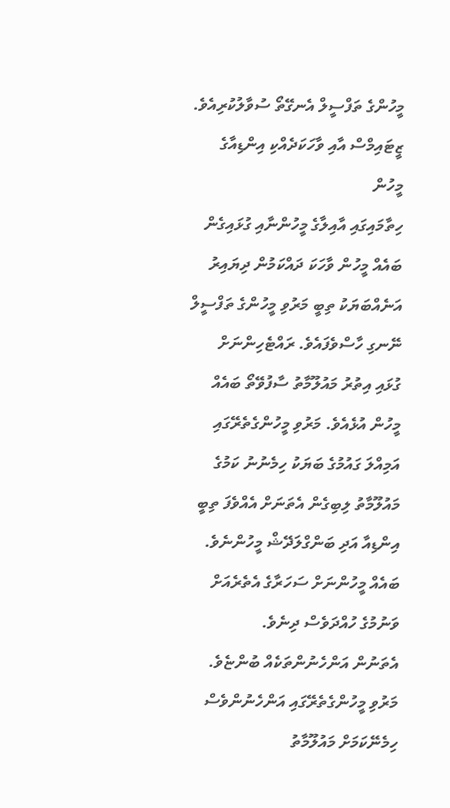މީހުންގެ ތަފްސީލް އެނގޭތޯ ސުވާލުކުރިއެވެ.
ޒީޓައިމްސް އާއި ވާހަކަދެއްކި އިންޑިއާގެ މީހުން
ހިތާމައިގައި އާއިލާގެ މީހުންނާއި ގުޅައިގެން ބައެއް މީހުން ވާހަކަ ދައްކަމުން ދިޔައިރު އަނެއްބަޔަކު ތިބީ މަރުވި މީހުންގެ ތަފްސީލް ނޭނގި ހާސްވެފައެވެ. ރައްޓެހިންނަށް ގުޅައި އިތުރު މައުލޫމާތު ސާފުވޭތޯ ބައެއް މީހުން އުޅެއެވެ. މަރުވި މީހުންގެތެރޭގައި އަމިއްލަ ގައުމުގެ ބަޔަކު ހިމެނުނު ކަމުގެ މައުލޫމާތު ލިބިގެން އެތަނަށް އެއްވެފަ ތިބީ އިންޑިއާ އަދި ބަންގްލަދޭޝް މީހުންނެވެ. ބައެއް މީހުންނަށް ސަހަރާގެ އެތެރެއަށް ވަނުމުގެ ހުއްދަވެސް ދިނެވެ.
އެތަނުން އަންހެނުންތަކެއް ބުންޏެވެ. މަރުވި މީހުންގެތެރޭގައި އަންހެނުންވެސް ހިމެނޭކަމަށް މައުލޫމާތު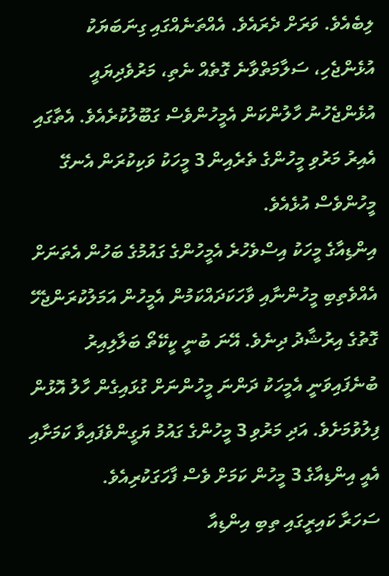ލިބެއެވެ. ވަރަށް ދެރައެވެ. އެއްތަނެއްގައި ގިނަބަޔަކު އުޅެންޖެހި، ސަލާމަތްވާނެ ގޮތެއް ނެތި، މަރުވެދިޔައީ އުޅެންޖެހުނު ހާލުންކަން އެމީހުންވެސް ގަބޫލުކުރެއެވެ. އެތާގައި އެއިރު މަރުވި މީހުންގެ ތެރެއިން 3 މީހަކު ވަކިކުރަން އެނގޭ މީހުންވެސް އުޅެއެވެ.
އިންޑިއާގެ މީހަކު އިސްވެހުރެ އެމީހުންގެ ގައުމުގެ ބަހުން އެތަނަށް އެއްވެތިބި މީހުންނާއި ވާހަކަދައްކަމުން އެމީހުން އަމަލުކުރަންޖެހޭ ގޮތުގެ އިރުޝާދު ދިނެވެ. އޭނަ ބުނީ ކީކޭތޯ ބަލާލިއިރު ބުނެފައިވަނީ އެމީހަކު ދަންނަ މީހުންނަށް ގުޅައިގެން ހާލު އޮޅުން ފިލުވުމަށެވެ. އަދި މަރުވި 3 މީހުންގެ ގައުމު ޔަގީންވެފައިވާ ކަމަށާއި އެއީ އިންޑިއާގެ 3 މީހުން ކަމަށް ވެސް ފާހަގަކުރިއެވެ.
ސަހަރާ ކައިރީގައި ތިބި އިންޑިއާ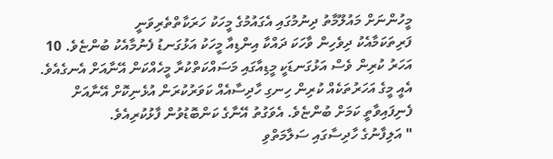މީހުންނަށް މައުލޫމާތު ދިނުމުގައި އެގައުމުގެ މީހަކު ހަރަކާތްތެރިވަނީ
ފަރިތަކަމާއެކު ދިވެހިން ވާހަކަ ދައްކާ އިންޑިއާ މީހަކު އަޅުގަނޑު ފެނުމާއެކު ބުންޏެވެ. 10 އަހަރު ކުރިން ވެސް އަޅުގަނޑަކީ މީޑިއާގައި މަސައްކަތްކުރާ މީހެއްކަން އޭނާއަށް އެނގެއެވެ. އެއީ މީގެ އަހަރުތަކެއް ކުރިން ހިނގި ހާދިސާއެއް ކަވަރުކުރަން އުޅެނިކޮށް އޭނާއަށް ފެނިފައިވާތީ ކަމަށް ބުންޏެވެ. އެވަގުތު އޭނާގެ ކަންބޮޑުވުން ފާޅުކުރިއެވެ.
" އަލިފާނުގެ ހާދިސާގައި ސަލާމަތްވި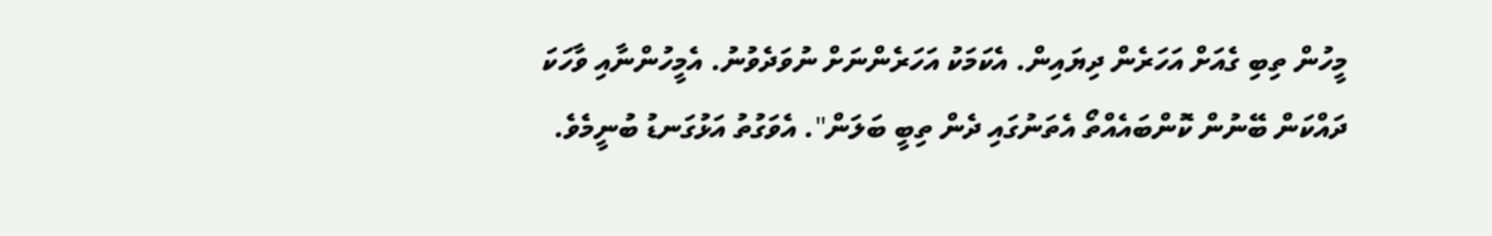މީހުން ތިބި ގެއަށް އަހަރެން ދިޔައިން. އެކަމަކު އަހަރެންނަށް ނުވަދެވުނު. އެމީހުންނާއި ވާހަކަ ދައްކަން ބޭނުން ކޮންބައެއްތޯ އެތަނުގައި ދެން ތިބީ ބަލަން". އެވަގުތު އަޅުގަނޑު ބުނީމެވެ.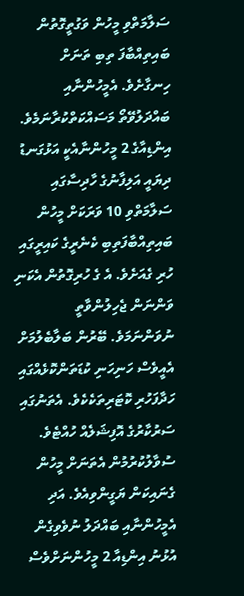ސަލާމަތްވި މީހުން ވަގުތީގޮތުން ބައިތިއްބާފަ ތިބި ތަނަށް ހިނގާށެވެ. އެމީހުންނާއި ބައްދަލުވޭތޯ މަސައްކަތްކުރާނަމެވެ.
އިންޑިއާގެ 2 މީހުންނާއެކީ އަޅުގަނޑު ދިޔައީ އަލިފާނުގެ ހާދިސާގައި ސަލާމަތްވި 10 ވަރަކަށް މީހުން ބައިތިއްބާފަތިބި ކެނެރީގެ ކައިރީގައި ހުރި ގެއަށެވެ. އެ ގެ ހުރިގޮތުން އެކަނި ވަންނަން ޖެހިލުންވާތީ ނުވަންނަމަވެ. ބޭރުން ބަލާބެލުމަށް އެއީވެސް ހަނިހަނި ކުޑަތަންކޮޅެއްގައި ހަދާފަހުރި ކޮޓަރިތަކެކެވެ. އެތަނުގައި ސަރުކާރުގެ އޮފިޝަލެއް ހުއްޓެވެ. ސުވާލުކުރުމުން އެތަނަށް މީހުން ގެނައިކަން ޔަގީންވިއެވެ. އަދި އެމީހުންނާއި ބައްދަލު ނުވެވިގެން އުޅުނު އިންޑިއާ 2 މީހުންނަށްވެސް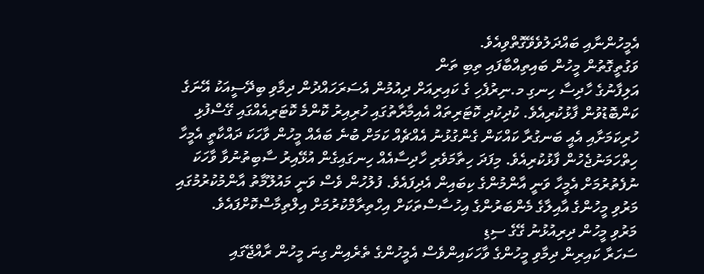އެމީހުންނާއި ބައްދަލުވެވޭގޮތްވިއެވެ.
ވަގުތީގޮތުން މީހުން ބައިތިއްބާފައި ތިބި ތަން
އަލިފާނުގެ ހާދިސާ ހިނގި މ.ނިރުފެހި ގެ ކައިރިއަށް ދިއުމުން އެސަރަހައްދުން ދިމާވި ބިދޭސީއަކު އޭނަގެ ކަންބޮޑުވުން ފާޅުކުރިއެވެ. ކުދިކުދި ކޮޓަރިތައް އެއިމާރާތުގައި ހުރިއިރު ކޮންމެ ކޮޓަރިއެއްގައި ގޭސްފުޅި ހުރިކަމަށާއި އެއީ ބަނގުރާ ކައްކަން ގެންގުޅުނު އެއްޗެއް ކަމަށް ބުނެ ބައެއް މީހުން ވާހަކަ ދައްކާތީ އެމީހާ ހިތްހަމަނުޖެހުން ފާޅުކުރިއެވެ. މިފަދަ ހިތާމަވެރި ހާދިސާއެއް ހިނގައިގެން އުޅޭއިރު ސާބިތުނުވާ ވާހަކަ ނުފެތުރުމަށް އެމީހާ ވަނީ އާންމުންގެ ކިބައިން އެދިފައެވެ. ފުލުހުން ވެސް ވަނީ މައުލޫމާތު އާންމުކުރުމުގައި މަރުވި މީހުންގެ އާއިލާގެ މެންބަރުންގެ އިހުސާސްތަކަށް އިހްތިރާމްކުރުމަށް އިލްތިމާސްކޮށްފައެވެ.
މަރުވި މީހުން ދިރިއުޅުނު ގޭގެ ސިޑި
ސަހަރާ ކައިރިން ދިމާވި މީހުންގެ ވާހަކައިންވެސް އެމީހުންގެ ތެރެއިން ގިނަ މީހުން ރާއްޖޭގައި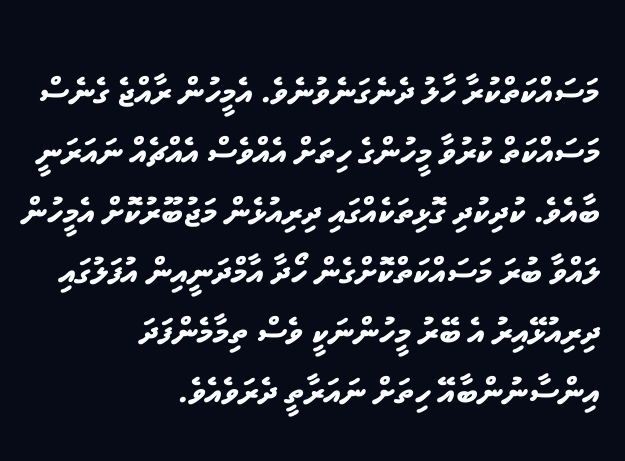މަސައްކަތްކުރާ ހާލު ދެނެގަނެވުނެވެ. އެމީހުން ރާއްޖެ ގެނެސް މަސައްކަތް ކުރުވާ މީހުންގެ ހިތަށް އެއްވެސް އެއްޗެއް ނައަރަނީ ބާއެވެ. ކުދިކުދި ގޮޅިތަކެއްގައި ދިރިއުޅެން މަޖުބޫރުކޮށް އެމީހުން ލައްވާ ބުރަ މަސައްކަތްކޮށްގެން ހޯދާ އާމްދަނީއިން އުފަލުގައި ދިރިއުޅޭއިރު އެ ބޭރު މީހުންނަކީ ވެސް ތިމާމެންފަދަ އިންސާނުންބާއޭ ހިތަށް ނައަރާތީ ދެރަވެއެވެ.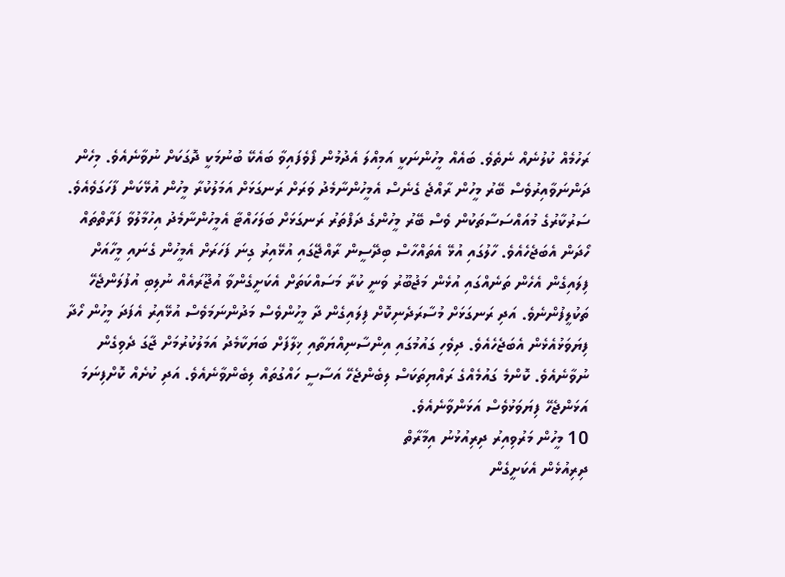ރަހުމެއް ކުލުނެއް ނެތެވެ. ބައެއް މީހުންނަކީ އަމިއްލަ އެދުމުން ފޯވެފައިވާ ބައެކޭ ބުނުމަކީ ދޮގަކަށް ނުވާނެއެވެ. މިހެން ދަންނަވާއިރުވެސް ބޭރު މީހުން ރާއްޖެ ގެނެސް އެމީހުންނާމެދު ވަރަށް ރަނގަޅަށް އަމަލުކުރާ މީހުން އުޅޭކަން ފާހަގަވެއެވެ.
ސަރުކާރުގެ މުއައްސަސާތަކުން ވެސް ބޭރު މީހުންގެ ދަފްތަރު ރަނގަޅަށް ބަލަހައްޓާ އެމީހުންނާމެދު އިހުމާލުވާ ފަރާތްތައް ހޯދަން އެބަޖެހެއެވެ. ހާލުގައި އުޅޭ އެތައްހާސް ބިދޭސީން ރާއްޖޭގައި އުޅޭއިރު ގިނަ ފަހަރަށް އެމީހުން ގެނައި މީހާއަށް ފިލައިގެން އެހެން ތަނެއްގައި އުޅެން މަޖުބޫރު ވަނީ ކުރާ މަސައްކަތަށް އެކަށީގެންވާ އުޖޫރައެއް ނުލިބި އުފުލަންޖެހޭ ތަކުލީފުންނެވެ. އަދި ރަނގަޅަށް މުސާރަދެނިކޮށް ފިލައިގެން ދާ މީހުންވެސް މަދުންނަމަވެސް އުޅޭއިރު އެފަދަ މީހުން ހޯދާ ފިޔަވަޅުއެޅެން އެބަޖެހެއެވެ. ދިވެހި ގައުމުގައި އިންސާނިއްޔަތާއި ޚިލާފަށް ބަޔަކާމެދު އަމަލުކުރުމަށް ޖާގަ ދެވިގެން ނުވާނެއެވެ. ކޮންމެ ގައުމެއްގެ ރައްޔިތަކަސް ލިބެންޖެހޭ އަސާސީ ހައްގުތައް ލިބެންވާނެއެވެ. އަދި ކުށެއް ކޮށްފިނަމަ އަޅަންޖެހޭ ފިޔަވަޅުވެސް އަޅަންވާނެއެވެ.
10 މީހުން މަރުވިއިރު ދިރިއުޅުނު އިމާރާތް
ދިރިއުޅެން އެކަށީގެން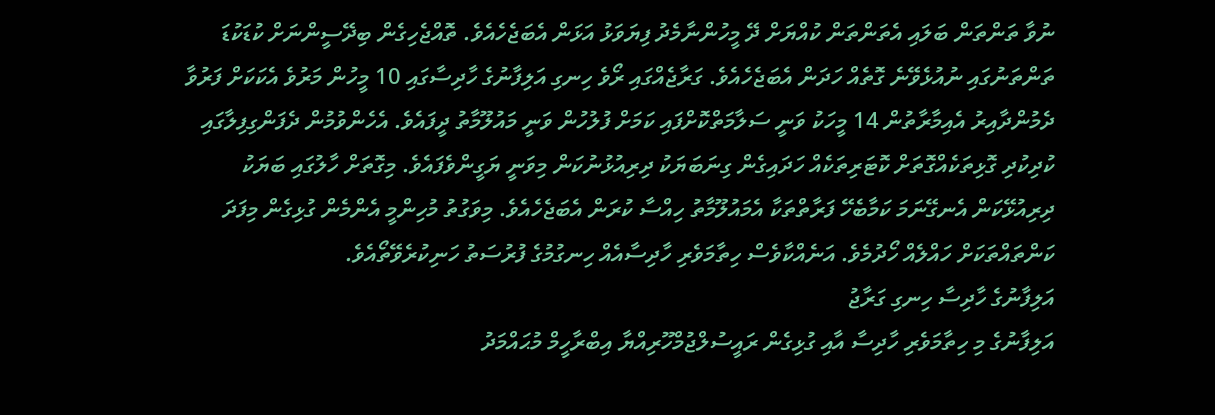ނުވާ ތަންތަން ބަލައި އެތަންތަން ކުއްޔަށް ދޭ މީހުންނާމެދު ފިޔަވަޅު އަޅަން އެބަޖެހެއެވެ. ތޮއްޖެހިގެން ބިދޭސީންނަށް ކުޑަކުޑަ ތަންތަނުގައި ނުއުޅެވޭނެ ގޮތެއް ހަދަން އެބަޖެހެއެވެ. ގަރާޖެއްގައި ރޯވެ ހިނގި އަލިފާނުގެ ހާދިސާގައި 10 މީހުން މަރުވެ އެކަކަށް ފަރުވާ ދެމުންދާއިރު އެއިމާރާތުން 14 މީހަކު ވަނީ ސަލާމަތްކޮށްފައި ކަމަށް ފުލުހުން ވަނީ މައުލޫމާތު ދީފައެވެ. އެހެންވުމުން ދެފަންގިފިލާގައި ކުދިކުދި ގޮޅިތަކެއްގޮތަށް ކޮޓަރިތަކެއް ހަދައިގެން ގިނަބަޔަކު ދިރިއުޅުނުކަން މިވަނީ ޔަގީންވެފައެވެ. މިގޮތަށް ހާލުގައި ބަޔަކު ދިރިއުޅޭކަން އެނގޭނަމަ ކަމާބެހޭ ފަރާތްތަކާ އެމައުލޫމާތު ހިއްސާ ކުރަން އެބަޖެހެއެވެ. މިވަގުތު މުހިންމީ އެންމެން ގުޅިގެން މިފަދަ ކަންތައްތަކަށް ހައްލެއް ހޯދުމެވެ. އަނެއްކާވެސް ހިތާމަވެރި ހާދިސާއެއް ހިނގުމުގެ ފުރުސަތު ހަނިކުރެވޭތޯއެވެ.
އަލިފާނުގެ ހާދިސާ ހިނގި ގަރާޖު
އަލިފާނުގެ މި ހިތާމަވެރި ހާދިސާ އާއި ގުޅިގެން ރައީސުލްޖުމްހޫރިއްޔާ އިބްރާހީމް މުޙައްމަދު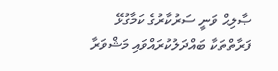ޞާލިޙް ވަނީ ސަރުކާރުގެ ކަމާގުޅޭ ފަރާތްތަކާ ބައްދަލުކުރައްވައި މަޝްވަރާ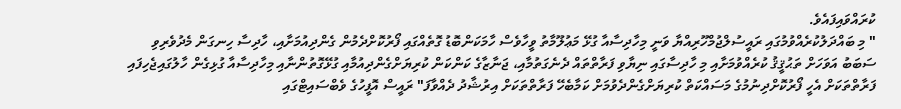ކުރައްވައިފައެވެ.
" މި ބައްދަލުކުރެއްވުމުގައި ރައީސުލްޖުމްހޫރިއްޔާ ވަނީ މިހާދިސާއާ ގުޅޭ މަޢުލޫމާތު ވީހާވެސް ހާމަކަންބޮޑު ގޮތެއްގައި ފޯރުކޮށްދެމުން ގެންދިއުމަށާއި، ހާދިސާ ހިނގަން މެދުވެރިވި ސަބަބު އަވަހަށް ތަޙުޤީޤު ކުރެއްވުމަށާއި މި ހާދިސާގައި ނިޔާވި ފަރާތްތައް ދެނެގަތުމާއި، ޖަނާޒާގެ ކަންކަން ކުރިޔަށްގެންދިއުމާއި ގުޅޭގޮތުންނާއި މިހާދިސާއާ ގުޅިގެން ހާލުގައިޖެހިފައި ފަރާތްތަކަށް އެހީ ފޯރުކޮށްދިނުމުގެ މަސައްކަތް ކުރިޔަށްގެންދެވުމަށް ކަމާބެހޭ ފަރާތްތަކަށް އިރުޝާދު ދެއްވާފަ" ރައީސް އޮފީހުގެ ވެބްސައިޓްގައި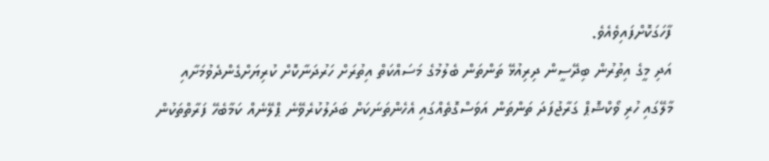ފާހަގަކޮށްފައިވެއެވެ.
އަދި މީގެ އިތުރުން ބިދޭސީން ދިރިއުޅޭ ތަންތަން ބެލުމުގެ މަސައްކަތް އިތުރަށް ހަރުދަނާކޮށް ކުރިޔަށްގެންދެވުމަށާއި މާލޭގައި ހުރި ވޯކްޝޮޕް ގަރާޖުފަދަ ތަންތަން އަވަސްގޮތެއްގައި އެހެންތަނަކަށް ބަދަލުކުރެވޭނެ ޕްލޭނެއް ކަމާބެހޭ ފަރާތްތަކުން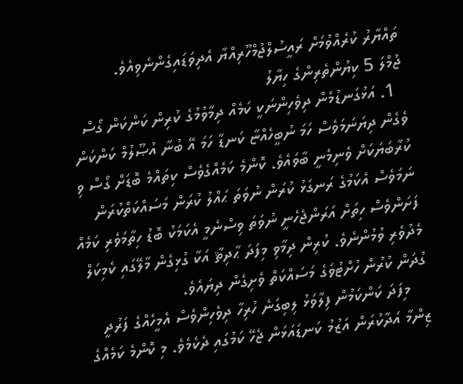ތައްޔާރު ކުރެއްވުމަށް ރައީސުލްޖުމްހޫރިއްޔާ އެދިވަޑައިގެންނެވިއެވެ.
ޖުމްލަ 5 ކިޔުންތެރިންގެ ހިޔާލު
  1. އަޅުގަނޑުމެން ދިވެހިންނަކީ ކަމެއް ދިމާވުމުގެ ކުރިން ކަންކަން ގޯސް ވެގެން ދިޔަނަމަވެސް ހަމަ ނުބީހެއްޏާ ކަނޑާ ހަމަ އޭ ބުނާ އުޞޫލުމް ކަންކަން ކުރާބަޔަކަށް ވެނިމެނީ ބާވައެވެ. ކޮންމެ ކަމެއްގެވެސް ކިތައްމެ ބޮޑަށް ގޯސް ވި ނަމަވެސް އެކަމުގެ ރަނގަޅު ކުރަން ނުވަތަ ޙައްލު ކުރަން މަސައްކަތްކުރަން ފަށަންވެސް ހިތަށް އަރަންޖެހެނީ ނުވަތަ ވިސްނެމީ އެކަމަކު ބޮޑު ހިތާމަވެރި ކަމެއް މެދުވެރި ވުމުންނެވެ. ކުރިން ދިމާވި މިފަދަ ޙާދިޘާ އަކާ ގުޅިގެން މާލޭގައި ކެމިކަލް ގުދަން ކުރުން ހުށްޓުވަގެ މަސައްކަތް ވެށިގެން ދިޔައެވެ.
    މިފަދަ ކަންކަމުން ފިލާވަޅު ލިބިގަނެ ހުރިހާ ދިވެހިންވެސް އެމީހެއްގެ ފަރުދީ ޒިންމާ އަދާކުރަން އަޒުމު ކަނޑައަޅަން ޖެހޭ ކަމުގައި ދެކެމެވެ. މި ކޮންމެ ކަމެއްގެ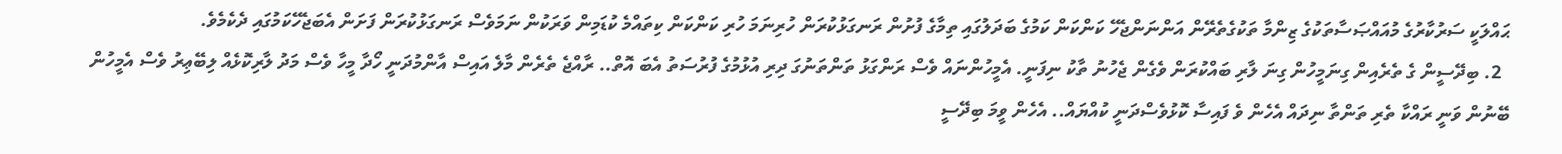ޙައްލަކީ ސަރުކާރުގެ މުއައްޞަސާތަކުގެ ޒިންމާ ތަކުގެތެރޭން އަންނަންޖެހޭ ކަންކަން ކަމުގެ ބަދަލުގައި ތިމާގެ ފުށުން ރަނގަޅުކުރަން ހުރިނަމަ ހުރި ކަންކަން ކިތައްމެ ކުޑަމިން ވަރަކުން ނަމަވެސް ރަނގަޅުކުރަން ފަށަން އެބަޖެހޭކަމުގައި ދެކެމެވެ.
  2. ބިދޭސީން ގެ ތެރެއިން ގިނަމީހުން ގިނަ ލާރި ބައްކުރަން ވެގެން ޖެހުނު ތާކު ނިފަނީ. އެމީހުންނައް ވެސް ރަންގަޅު ތަންތަނުގަ ދިރި އުޅުމުގެ ފުރުސަތު އެބަ އޮތް.. ރާއްޖެ ތެރެން މާލެ އައިސް އާންމުދަނީ ހޯދާ މީހާ ވެސް މަދު ލާރިކޮޅެއް ލިބޭޢިރު ވެސް އެމީހުން ބޭނުން ވަނީ ރައްކާ ތެރި ތަންތާ ނިދައް އެހެން ވެ ފައިސާ ކޮޅުވެސްދަނީ ކުއްޔައް.. އެހެން ވީމަ ބިދޭސީ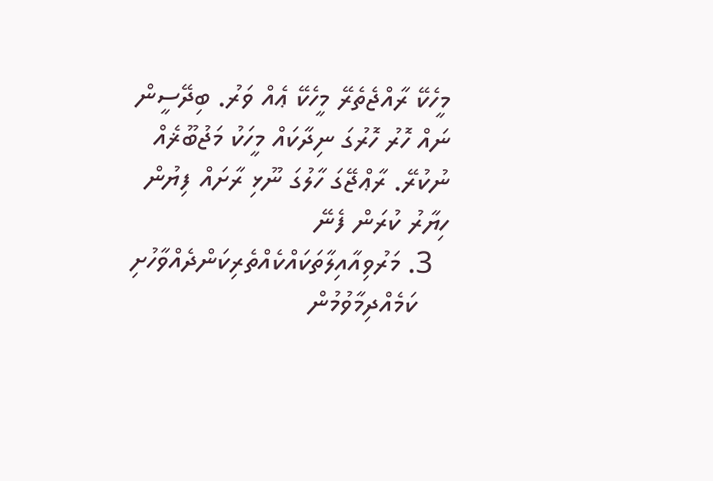މީހެކޭ ރާއްޖެތެރޭ މީހެކޭ ޢެއް ވަރު. ބިދޭސީން ނައް ހޮރު ހޮރުގަ ނިދާކައް މީހަކު މަޖުބޫޜެއް ނުކުރޭ. ރާޢްޖޭގަ ހާލުގަ ނޫޅި ރާށައް ފިޔުން ހިޔާރު ކުރަން ފެނޭ
  3. މަރުވިއާއިލާތަކައްކެއްތެރިކަންދެއްވާހުށި
    ކަމެއްދިމާވުމުން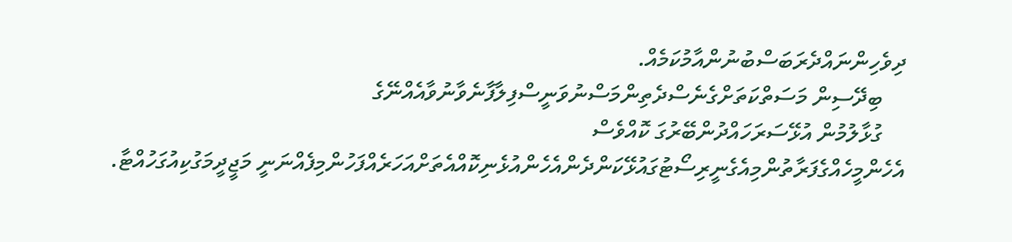ދިވެހިންނައްދެރަބަސްބުނުންއާމުކަމެއް.
    ބިދޭސިން މަސަތްކަތަށްގެނެސްދެތިންމަސްނުވަނީސްފިލާފާނެވާނުވާއެއްނޭގެ
    ގުޅާލުމުން އުޅޭސަރަހައްދުންބޭރުގަ ކޮއްވެސް އެހެންމީހެއްގެފަރާތުންމިއެގެނީރިސޯޓުގައުޅޭކަންދެންއެހެންއުޅެނިކޮއްއެތަށްއަހަރެއްފަހުންމިފެއްނަނީ މަޖީދީމަގުކިއުގަހުއްޓާ.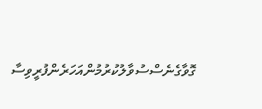ގޮވާގެނެސްސުވާލުކުރުމުންއަހަރެންފުރީވިސާ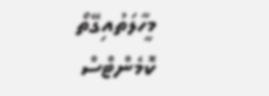މީހާލަތުއިގޭތޯ
ކޮމެންޓްސް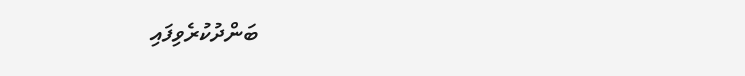ބަންދުކުރެވިފައި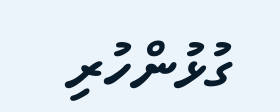ގުޅުންހުރި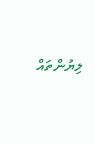ލިޔުންތައް